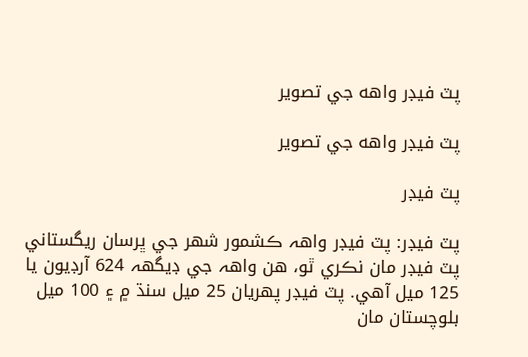پٽ فيڊر واهه جي تصوير

پٽ فيڊر واهه جي تصوير

پٽ فيڊر

پٽ فيڊر: پٽ فيڊر واھہ ڪشمور شھر جي ڀرسان ريگستاني پٽ فيڊر مان نڪري ٿو، هن واھہ جي ڊيگهہ 624 آرڊيون يا 125 ميل آهي. پٽ فيڊر پهريان 25 ميل سنڌ ۾ ۽ 100 ميل بلوچستان مان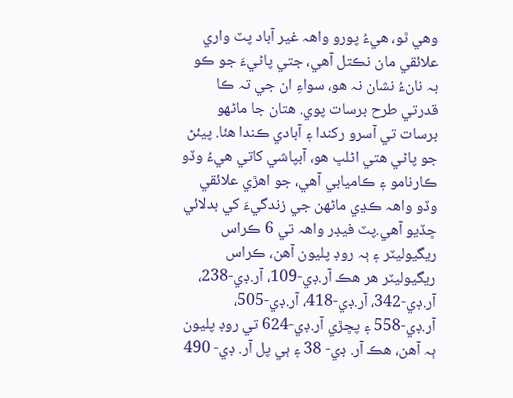وهي ٿو، هيءُ پورو واھہ غير آباد پٽ واري علائقي مان نڪتل آهي، جتي پاڻيءَ جو ڪو بہ نانءُ نشان نہ هو، سواءِ ان جي تہ ڪا قدرتي طرح برسات پوي. هتان جا ماڻهو برسات تي آسرو رکندا ۽ آبادي ڪندا هئا. پيئڻ جو پاڻي هتي اڻلڀ هو، آبپاشي کاتي هيءُ وڏو ڪارنامو ۽ ڪاميابي آهي، جو اهڙي علائقي وڏو واھہ ڪڍي ماڻهن جي زندگيءَ کي بدلائي ڇڏيو آهي.پٽ فيڊر واھہ تي 6 ڪراس ريگيوليٽر ۽ ٻہ روڊ پليون آهن، ڪراس ريگيوليٽر هر هڪ آر.ڊي-109، آر.ڊي-238، آر.ڊي-342، آر.ڊي-418، آر.ڊي-505، آر.ڊي-558 ۽ پڇڙي آر.ڊي-624 تي روڊ پليون ٻہ آهن، هڪ آر. ڊي- 38 ۽ ٻي پل آر. ڊي- 490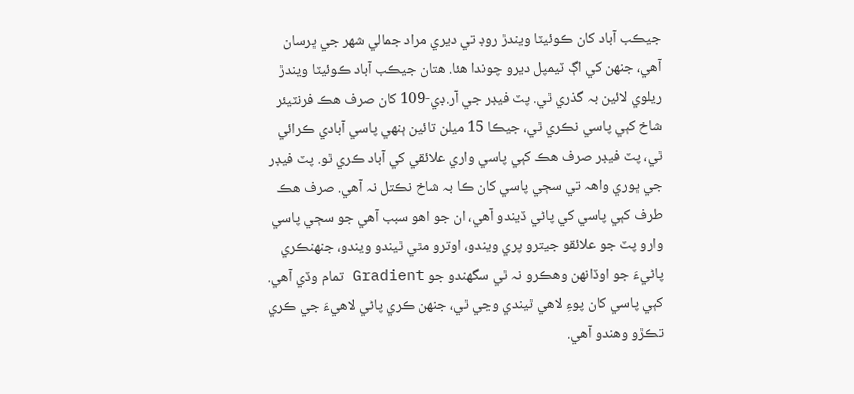جيڪب آباد کان ڪوئيٽا ويندڙ روڊ تي ديري مراد جمالي شھر جي ڀرسان آهي، جنهن کي اڳ ٽيمپل ديرو چوندا هئا. هتان جيڪب آباد ڪوئيٽا ويندڙ ريلوي لائين بہ گذري ٿي. پٽ فيڊر جي آر.ڊي-109 کان صرف هڪ فرنٽيئر شاخ کٻي پاسي نڪري ٿي، جيڪا 15 ميلن تائين ٻنهي پاسي آبادي ڪرائي ٿي، پٽ فيڊر صرف هڪ کٻي پاسي واري علائقي کي آباد ڪري ٿو. پٽ فيڊر جي ڀوري واھہ تي سڄي پاسي کان ڪا بہ شاخ نڪتل نہ آهي. صرف هڪ طرف کٻي پاسي کي پاڻي ڏيندو آهي، ان جو اهو سبب آهي جو سڄي پاسي وارو پٽ جو علائقو جيترو پري ويندو، اوترو مٿي ٿيندو ويندو، جنهنڪري پاڻيءَ جو اوڏانهن وهڪرو نہ ٿي سگهندو جو Gradient تمام وڏي آهي. کٻي پاسي کان پوءِ لاهي ٿيندي وڃي ٿي، جنهن ڪري پاڻي لاهيءَ جي ڪري تڪڙو وهندو آهي.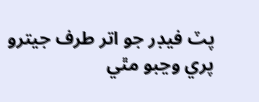پٽ فيڊر جو اتر طرف جيترو پري وڃبو مٿي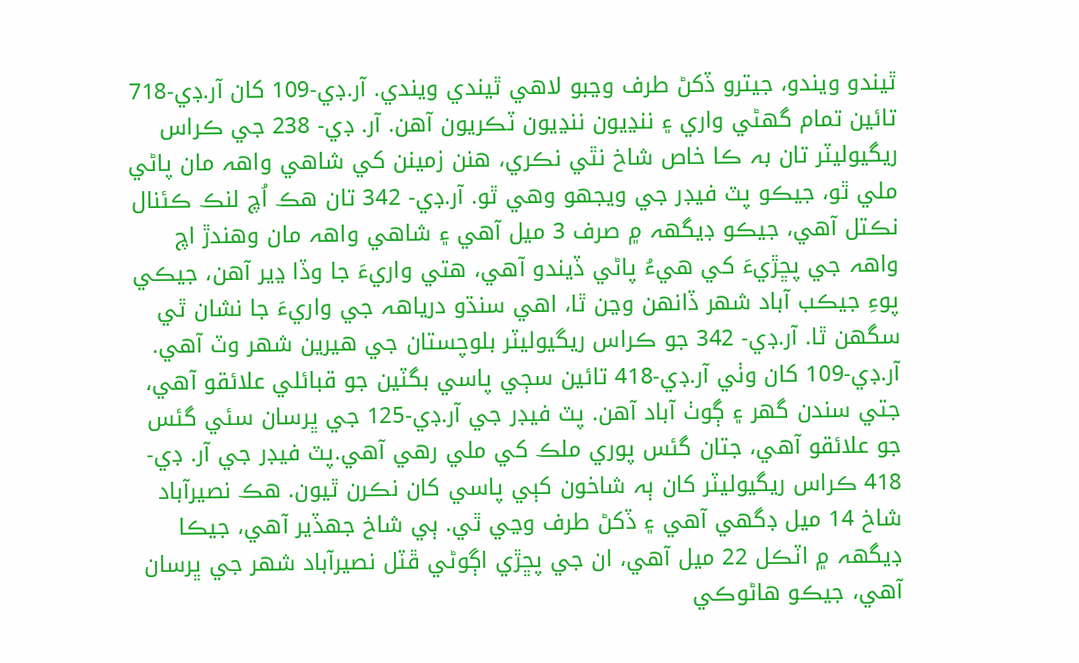ٿيندو ويندو، جيترو ڏکڻ طرف وڃبو لاهي ٿيندي ويندي. آر.ڊي-109 کان آر.ڊي-718 تائين تمام گهڻي واري ۽ ننڍيون ننڍيون ٽڪريون آهن. آر. ڊي- 238 جي ڪراس ريگيوليٽر تان بہ ڪا خاص شاخ نٿي نڪري، هنن زمينن کي شاهي واھہ مان پاڻي ملي ٿو، جيڪو پٽ فيڊر جي ويجهو وهي ٿو. آر.ڊي- 342 تان هڪ اُچ لنڪ ڪئنال نڪتل آهي، جيڪو ڊيگهہ ۾ صرف 3 ميل آهي ۽ شاهي واھہ مان وهندڙ اچ واھہ جي پڇڙيءَ کي هيءُ پاڻي ڏيندو آهي، هتي واريءَ جا وڏا ڍير آهن، جيڪي پوءِ جيڪب آباد شھر ڏانهن وڃن ٿا، اهي سنڌو درياھہ جي واريءَ جا نشان ٿي سگهن ٿا. آر.ڊي- 342 جو ڪراس ريگيوليٽر بلوچستان جي هيرين شھر وٽ آهي. آر.ڊي-109 کان وٺي آر.ڊي-418 تائين سڄي پاسي بگٽين جو قبائلي علائقو آهي، جتي سندن گهر ۽ ڳوٺ آباد آهن. پٽ فيڊر جي آر.ڊي-125 جي ڀرسان سئي گئس جو علائقو آهي، جتان گئس پوري ملڪ کي ملي رهي آهي.پٽ فيڊر جي آر. ڊي- 418 ڪراس ريگيوليٽر کان ٻہ شاخون کٻي پاسي کان نڪرن ٿيون. هڪ نصيرآباد شاخ 14 ميل ڊگهي آهي ۽ ڏکڻ طرف وڃي ٿي. ٻي شاخ جهڏير آهي، جيڪا ڊيگهہ ۾ اٽڪل 22 ميل آهي، ان جي پڇڙي اڳوڻي ڦٽل نصيرآباد شھر جي ڀرسان آهي، جيڪو هاڻوڪي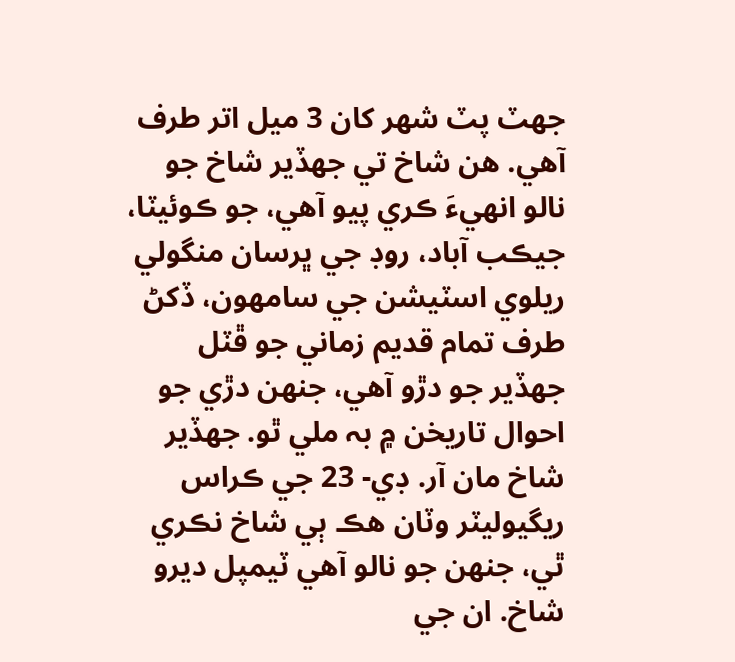جهٽ پٽ شھر کان 3 ميل اتر طرف آهي. هن شاخ تي جهڏير شاخ جو نالو انهيءَ ڪري پيو آهي، جو ڪوئيٽا، جيڪب آباد، روڊ جي ڀرسان منگولي ريلوي اسٽيشن جي سامهون، ڏکڻ طرف تمام قديم زماني جو ڦٽل جهڏير جو دڙو آهي، جنهن دڙي جو احوال تاريخن ۾ بہ ملي ٿو. جهڏير شاخ مان آر. ڊي- 23 جي ڪراس ريگيوليٽر وٽان هڪ ٻي شاخ نڪري ٿي، جنهن جو نالو آهي ٽيمپل ديرو شاخ. ان جي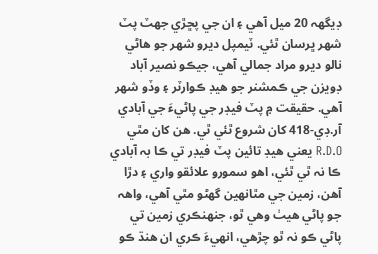ڊيگهہ 20 ميل آهي ۽ ان جي پڇڙي جهٽ پٽ شھر ڀرسان ٿئي. ٽيمپل ديرو شھر جو هاڻي نالو ديرو مراد جمالي آهي، جيڪو نصير آباد ڊويزن جي ڪمشنر جو هيڊ ڪوارٽر ۽ وڏو شھر آهي. حقيقت ۾ پٽ فيڊر جي پاڻيءَ جي آبادي آر.ڊي-418 کان شروع ٿئي ٿي. هن کان مٿي R.D.O يعني هيڊ تائين پٽ فيڊر تي ڪا بہ آبادي ڪا نہ ٿي ٿئي، اهو سمورو علائقو واري ۽ دڙا آهن، زمين جي مٿانهين گهڻو مٿي آهي، واھہ جو پاڻي هيٺ وهي ٿو، جنهنڪري زمين تي پاڻي ڪو نہ ٿو چڙهي، انهيءَ ڪري ان هنڌ ڪو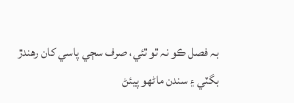بہ فصل ڪو نہ ٿو ٿئي، صرف سڄي پاسي کان رهندڙ بگٽي ۽ سندن ماڻهو پيئڻ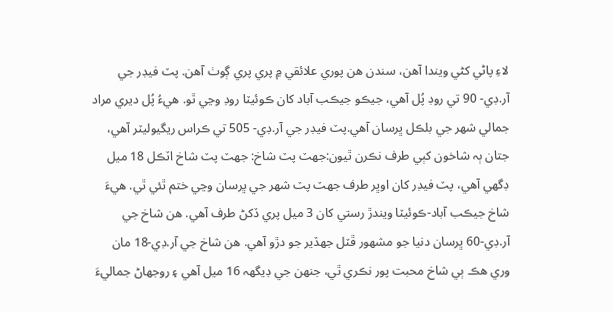لاءِ پاڻي کڻي ويندا آهن، سندن هن پوري علائقي ۾ پري پري ڳوٺ آهن. پٽ فيڊر جي آر.ڊي- 90 تي روڊ پُل آهي، جيڪو جيڪب آباد کان ڪوئيٽا روڊ وڃي ٿو. هيءُ پُل ديري مراد جمالي شھر جي بلڪل ڀرسان آهي.پٽ فيڊر جي آر.ڊي- 505 تي ڪراس ريگيوليٽر آهي، جتان ٻہ شاخون کٻي طرف نڪرن ٿيون:جهٽ پٽ شاخ: جهٽ پٽ شاخ اٽڪل 18 ميل ڊگهي آهي، پٽ فيڊر کان اوڀر طرف جهٽ پٽ شھر جي ڀرسان وڃي ختم ٿئي ٿي. هيءَ شاخ جيڪب آباد-ڪوئيٽا ويندڙ رستي کان 3 ميل پري ڏکڻ طرف آهي. هن شاخ جي آر.ڊي-60 ڀرسان دنيا جو مشھور ڦٽل جهڏير جو دڙو آهي. هن شاخ جي آر.ڊي-18 مان وري هڪ ٻي شاخ محبت پور نڪري ٿي، جنهن جي ڊيگهہ 16 ميل آهي ۽ روجهاڻ جماليءَ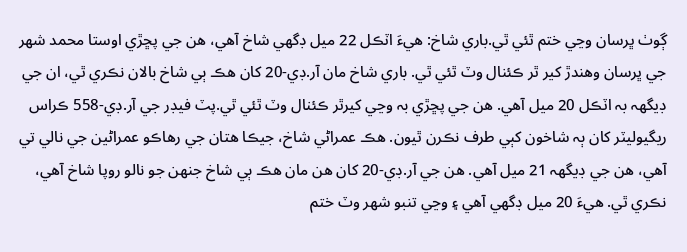ڳوٺ ڀرسان وڃي ختم ٿئي ٿي.باري شاخ: هيءَ اٽڪل 22 ميل ڊگهي شاخ آهي، هن جي پڇڙي اوستا محمد شھر جي ڀرسان وهندڙ کير ٿر ڪئنال وٽ ٿئي ٿي. باري شاخ مان آر.ڊي-20 کان هڪ ٻي شاخ بالان نڪري ٿي، ان جي ڊيگهہ بہ اٽڪل 20 ميل آهي. هن جي پڇڙي بہ وڃي کيرٿر ڪئنال وٽ ٿئي ٿي.پٽ فيڊر جي آر.ڊي-558 ڪراس ريگيوليٽر کان ٻہ شاخون کٻي طرف نڪرن ٿيون. هڪ عمراڻي شاخ، جيڪا هتان جي رهاڪو عمراڻين جي نالي تي آهي، هن جي ڊيگهہ 21 ميل آهي. هن جي آر.ڊي-20 کان هن مان هڪ ٻي شاخ جنهن جو نالو روپا شاخ آهي، نڪري ٿي. هيءَ 20 ميل ڊگهي آهي ۽ وڃي تنبو شھر وٽ ختم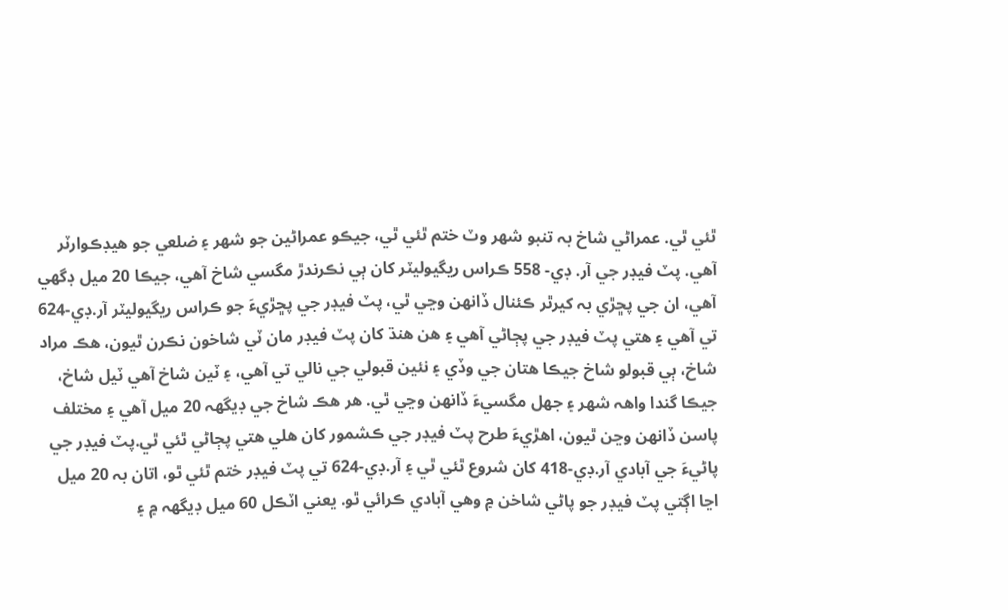ٿئي ٿي. عمراڻي شاخ بہ تنبو شھر وٽ ختم ٿئي ٿي، جيڪو عمراڻين جو شھر ۽ ضلعي جو هيڊڪوارٽر آهي. پٽ فيڊر جي آر. ڊي- 558 ڪراس ريگيوليٽر کان ٻي نڪرندڙ مگسي شاخ آهي، جيڪا 20 ميل ڊگهي آهي، ان جي پڇڙي بہ کيرٿر ڪئنال ڏانهن وڃي ٿي، پٽ فيڊر جي پڇڙيءَ جو ڪراس ريگيوليٽر آر.ڊي-624 تي آهي ۽ هتي پٽ فيڊر جي پڄاڻي آهي ۽ هن هنڌ کان پٽ فيڊر مان ٽي شاخون نڪرن ٿيون، هڪ مراد شاخ، ٻي قبولو شاخ جيڪا هتان جي وڏي ۽ نئين قبولي جي نالي تي آهي، ۽ ٽين شاخ آهي ٽيل شاخ، جيڪا گندا واھہ شھر ۽ جهل مگسيءَ ڏانهن وڃي ٿي. هر هڪ شاخ جي ڊيگهہ 20 ميل آهي ۽ مختلف پاسن ڏانهن وڃن ٿيون، اهڙيءَ طرح پٽ فيڊر جي ڪشمور کان هلي هتي پڄاڻي ٿئي ٿي.پٽ فيڊر جي پاڻيءَ جي آبادي آر.ڊي-418 کان شروع ٿئي ٿي ۽ آر.ڊي-624 تي پٽ فيڊر ختم ٿئي ٿو، اتان بہ 20 ميل اڃا اڳتي پٽ فيڊر جو پاڻي شاخن ۾ وهي آبادي ڪرائي ٿو. يعني اٽڪل 60 ميل ڊيگهہ ۾ ۽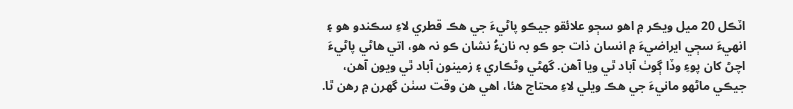اٽڪل 20 ميل ويڪر ۾ اهو سڄو علائقو جيڪو پاڻيءَ جي هڪ قطري لاءِ سڪندو هو ۽ انهيءَ سڄي ايراضيءَ ۾ انسان ذات جو ڪو بہ نانءُ نشان ڪو نہ هو، اتي هاڻي پاڻيءَ اچڻ کان پوءِ وڏا ڳوٺ آباد ٿي ويا آهن. گهڻي وڻڪاري ۽ زمينون آباد ٿي ويون آهن، جيڪي ماڻهو مانيءَ جي هڪ ويلي لاءِ محتاج هئا، اهي هن وقت سٺن گهرن ۾ رهن ٿا.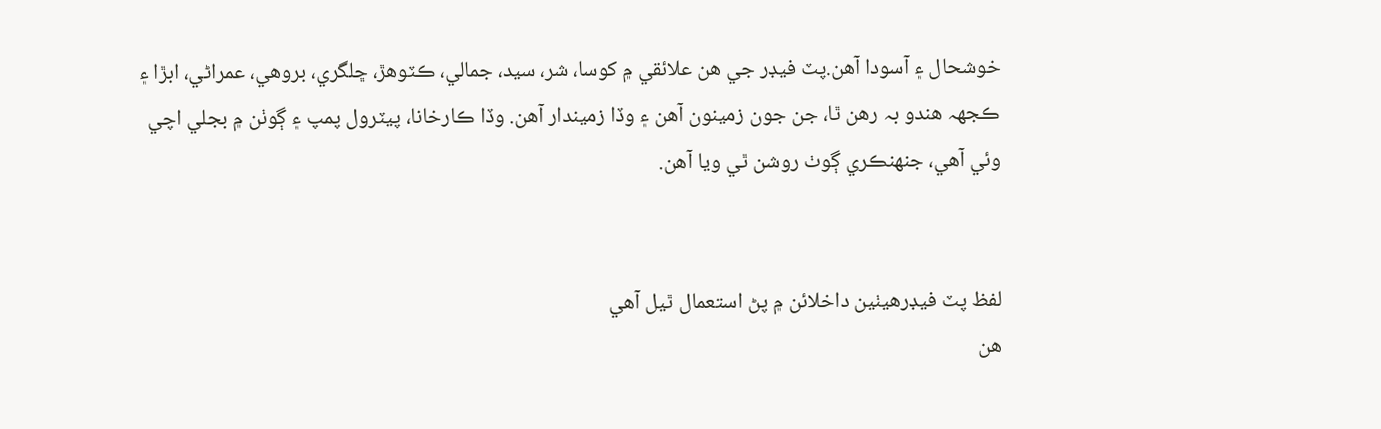خوشحال ۽ آسودا آهن.پٽ فيڊر جي هن علائقي ۾ کوسا، شر، سيد، جمالي، ڪٽوهڙ، ڇلگري، بروهي، عمراڻي، ابڙا ۽ ڪجهہ هندو بہ رهن ٿا، جن جون زمينون آهن ۽ وڏا زميندار آهن. وڏا ڪارخانا، پيٽرول پمپ ۽ ڳوٺن ۾ بجلي اچي وئي آهي، جنهنڪري ڳوٺ روشن ٿي ويا آهن.


لفظ پٽ فيڊرھيٺين داخلائن ۾ پڻ استعمال ٿيل آھي
هن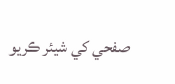صفحي کي شيئر ڪريو